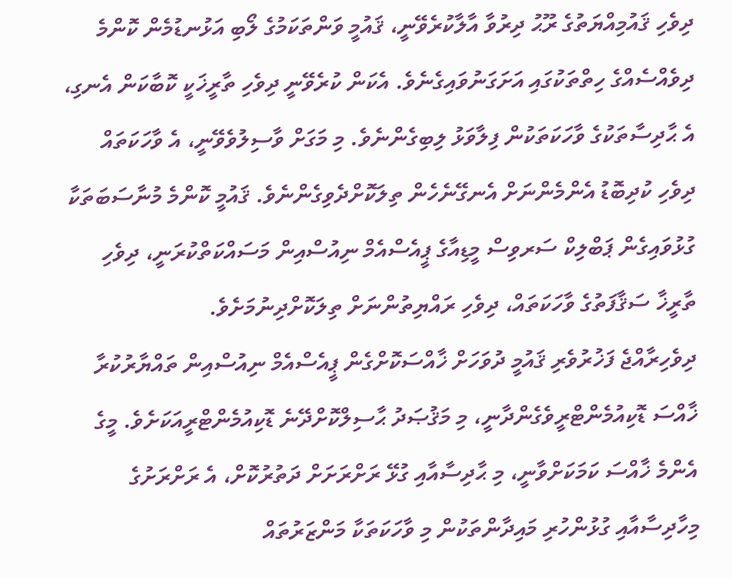ދިވެހި ޤައުމިއްޔަތުގެ ރޫޙު ދިރުވާ އާލާކުރެވޭނީ، ޤައުމީ ވަންތަކަމުގެ ލޯބި އަޅުނޑުމެން ކޮންމެ ދިވެއްސެއްގެ ހިތްތަކުގައި އަށަގަނުވައިގެނެވެ. އެކަން ކުރެވޭނީ ދިވެހި ތާރީޚަކީ ކޮބާކަން އެނގި، އެ ޙާދިސާތަކުގެ ވާހަކަތަކުން ފިލާވަޅު ލިބިގެންނެވެ. މި މަގަށް ވާސިލުވެވޭނީ، އެ ވާހަކަތައް ދިވެހި ކުދިބޮޑު އެންމެންނަށް އެނގޭނެހެން ތިލަކޮށްދެވިގެންނެވެ. ޤައުމީ ކޮންމެ މުނާސަބަތަކާ ގުޅުވައިގެން ޕަބްލިކް ސަރވިސް މީޑިއާގެ ޕީއެސްއެމް ނިއުސްއިން މަސައްކަތްކުރަނީ، ދިވެހި ތާރީޚާ ސަޤާފަތުގެ ވާހަކަތައް، ދިވެހި ރައްޔިތުންނަށް ތިލަކޮށްދިނުމަށެވެ.
ދިވެހިރާއްޖެ ފަޚުރުވެރި ޤައުމީ ދުވަހަށް ޚާއްސަކޮށްގެން ޕީއެސްއެމް ނިއުސްއިން ތައްޔާރުކުރާ ޚާއްސަ ޑޮކިއުމެންޓްރީވެގެންދާނީ، މި މަޤުޞަދު ޙާސިލްކޮށްދޭނެ ޑޮކިއުމެންޓްރީއަކަށެވެ. މީގެ އެންމެ ޚާއްސަ ކަމަކަށްވާނީ، މި ޙާދިސާއާއި ގުޅޭ ރަށްރަށަށް ދަތުރުކޮށް، އެ ރަށްރަށުގެ މިހާދިސާއާއި ގުޅުންހުރި މައިދާންތަކުން މި ވާހަކަތަކާ މަންޒަރުތައް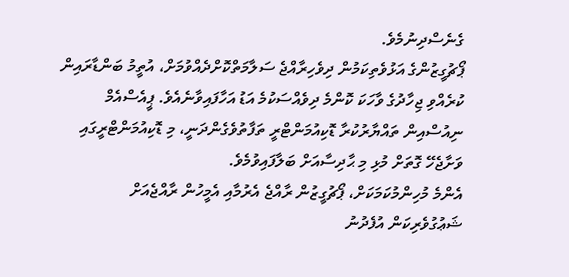ގެނެސްދިނުމެވެ.
ޕޯޗުގީޒުންގެ އަޅުވެތިކަމުން ދިވެހިރާއްޖެ ސަލާމަތްކޮށްދެއްވުމަށް، އުތީމު ބަންޑާރައިން ކުރެއްވި ޖިހާދުގެ ވާހަކަ ކޮންމެ ދިވެއްސަކުމެ އަޑު އަހާފައިވާނެއެވެ. ޕީއެސްއެމް ނިއުސްއިން ތައްޔާރުކުރާ ޑޮކިއުމަންޓްރީ ތަފާތުވެގެންދަނީ، މި ޑޮކިއުމަންޓްރީގައި ވަށާޖެހޭ ގޮތަށް މުޅި މި ޙާދިސާއަށް ބަލާފައިވުމެވެ.
އެންމެ މުހިންމުކަމަކަށް، ޕޯޗުގީޒުން ރާއްޖެ އެރުމާއި އެމީހުން ރާއްޖެއަށް ޝަޢުގުވެރިކަން އުފެދުނު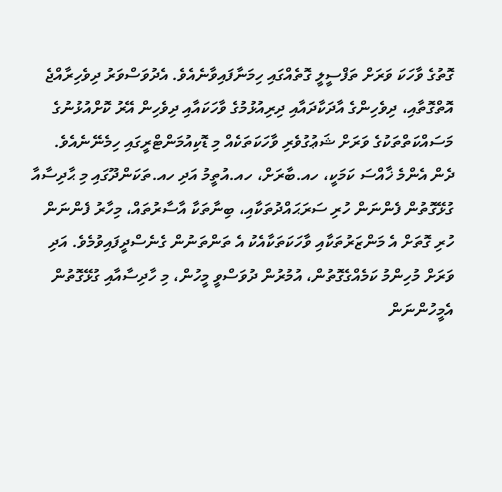ގޮތުގެ ވާހަކަ ވަރަށް ތަފްސީލީ ގޮތެއްގައި ހިމަނާފައިވާނެއެވެ. އެދުވަސްވަރު ދިވެހިރާއްޖެ އޮތްގޮތާއި، ދިވެހިންގެ އާދަކާދައާއި ދިރިއުޅުމުގެ ވާހަކައާއި ދިވެހިން އޭރު ކޮށްއުޅުނުގެ މަސައްކަތްތަކުގެ ވަރަށް ޝަޢުގުވެރި ވާހަކަތަކެއް މި ޑޮކިއުމަންޓްރީގައި ހިމެނޭނެއެވެ.
ދެން އެންމެ ޚާއްސަ ކަމަކީ، ހއ.ބާރަށް، ހއ.އުތީމު އަދި ހއ.ތަކަންދޫގައި މި ޙާދިސާއާ ގުޅޭގޮތުން ފެންނަން ހުރި ސަރަޙައްދުތަކާއި، ބިނާތަކާ އާސާރުތައް، މިހާރު ފެންނަން ހުރި ގޮތަށް އެ މަންޒަރުތަކާއި ވާހަކަތަކާއެކު އެ ތަންތަނުން ގެނެސްދީފައިވުމެވެ. އަދި ވަރަށް މުހިންމު ކަމެއްގެގޮތުން، އުމުރުން ދުވަސްވީ މީހުން، މި ހާދިސާއާއި ގުޅޭގޮތުން އެމީހުންނަން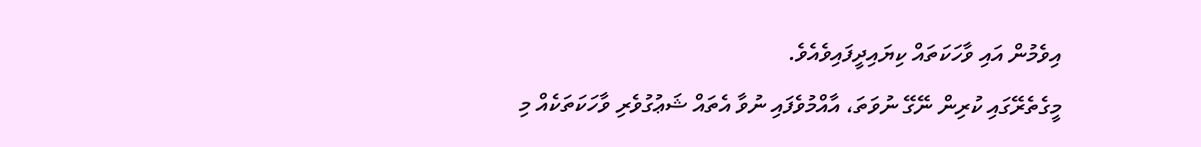އިވެމުން އައި ވާހަކަތައް ކިޔައިދީފައިވެއެވެ.
މީގެތެރޭގައި ކުރިން ނޭގޭ ނުވަތަ، އާއްމުވެފައި ނުވާ އެތައް ޝަޢުގުވެރި ވާހަކަތަކެއް މި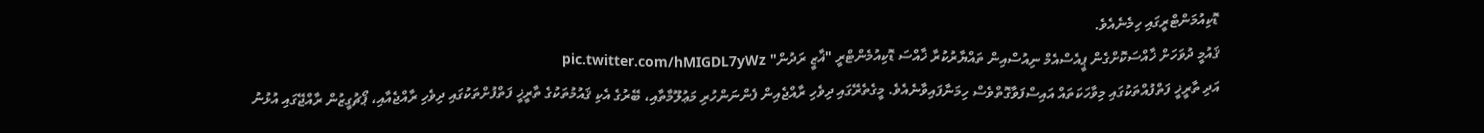ޑޮކިއުމަންޓްރީގައި ހިމެނެއެވެ.
ޤައުމީ ދުވަހަށް ޚާއްސަކޮށްގެން ޕީއެސްއެމް ނިއުސްއިން ތައްޔާރުކުރާ ޚާއްސަ ޑޮކިއުމެންޓްރީ "ޣާޒީ ރަދުން" pic.twitter.com/hMIGDL7yWz
އަދި ތާރީޚީ ފަތްފުއްތަކުގައި މިވާހަކަތައް އައިސްފަވާގޮތްވެސް ހިމަނާފައިވާނެއެވެ. މީގެތެރޭގައި ދިވެހި ރާއްޖެއިން ފެންނަންހުރި މަޢުލޫމާތާއި، ބޭރުގެ އެކި ޤައުމުތަކުގެ ތާރީޚީ ފަތްފުށްތަކުގައި ދިވެހި ރާއްޖެއާއި، ޕޯޗުގީޒުން ރާއްޖޭގައި އުޅުނު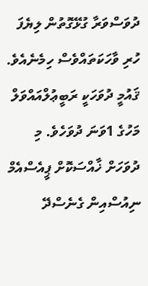ދުވަސްވަރާ ގުޅޭގޮތުން ލިޔެފަ ހުރި ވާހަކަތައްވެސް ހިމެނެއެވެ.
ޤައުމީ ދުވަހަކީ ރަބީޢުލްއައްވަލް މަހުގެ 1ވަނަ ދުވަހެވެ. މި ދުވަހަށް ޚާއްސަކޮށް ޕީއެސްއެމް ނިއުސްއިން ގެނެސްދޭ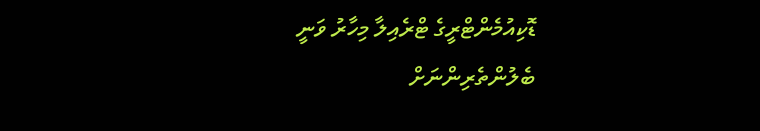ޑޮކިއުމެންޓްރީގެ ޓްރެއިލާ މިހާރު ވަނީ ބެލުންތެރިންނަށް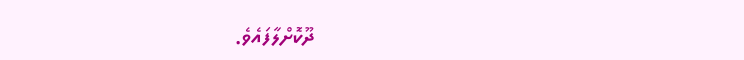ދޫކޮށްލާފައެވެ.